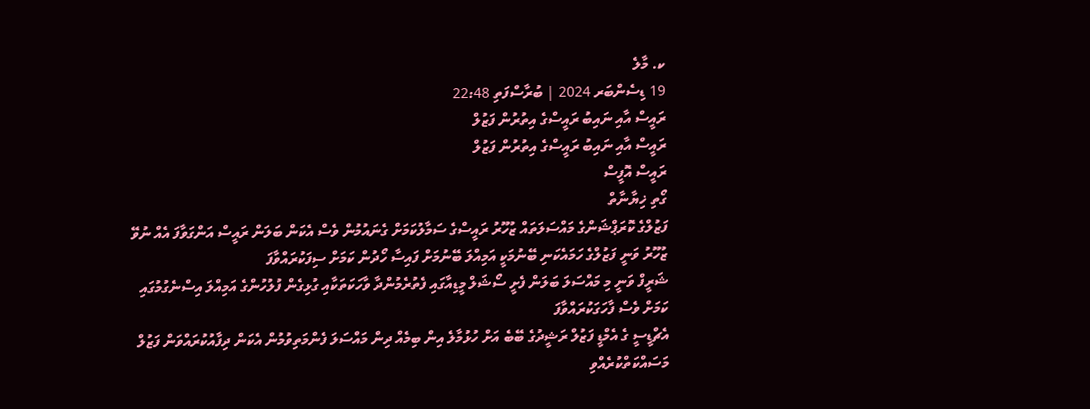ކ. މާލެ
19 ޑިސެންބަރ 2024 | ބުރާސްފަތި 22:48
ރައީސް އާއި ނައިބު ރައީސްގެ އިތުރުން ފަޒުލް
ރައީސް އާއި ނައިބު ރައީސްގެ އިތުރުން ފަޒުލް
ރައީސް އޮފީސް
ގޯތި ޚިޔާނާތް
ފަޒުލްގެ ކޮރަޕްޝަންގެ މައްސަލަތައް ޒުހޫރު ރައީސްގެ ސަމާލުކަމަށް ގެނައުމުން ވެސް އެކަން ބަލަން ރައީސް އަންގަވާފަ އެއް ނުވޭ
ޒުހޫރު ވަނީ ފަޒުލްގެ ހަމައެކަނި ބޭނުމަކީ އަމިއްލަ ބޭނުމަށް ފައިސާ ހޯދުން ކަމަށް ސިފަކުރައްވާފަ
ޝަރީފް ވަނީ މި މައްސަލަ ބަލަން ފެށީ ސޯޝަލް މީޑިއާގައި ފެތުރެމުންދާ ވާހަކަތަކާއި ގުޅިގެން ފުލުހުންގެ އަމިއްލަ އިސްނެގުމުގައި ކަމަށް ވެސް ފާހަގަކުރައްވާފަ
އެޗްޑީސީ ގެ އެމްޑީ ފަޒުލް ރަޝީދުގެ ބޭބެ އަށް ހުޅުމާލެ އިން ބިމެއް ދިން މައްސަލަ ފެންމަތިވުމުން އެކަން ދިފާއުކުރައްވަން ފަޒުލް މަސައްކަތްކުރެއްވި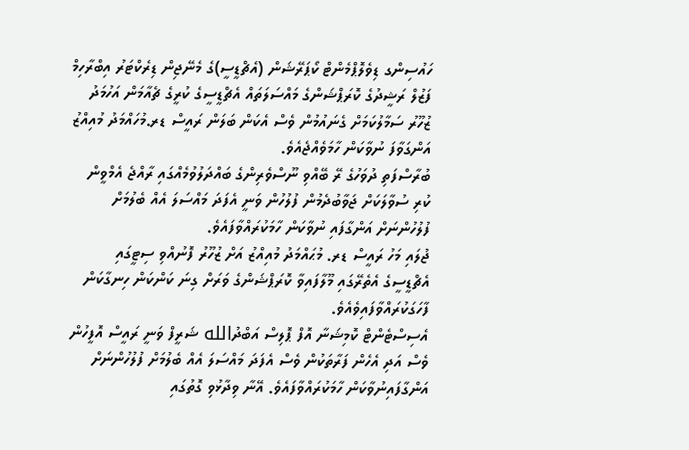ހައުސިންގ ޑިވެލޮޕްމެންޓް ކޯޕަރޭޝަން (އެޗްޑީސީ)ގެ މެނޭޖިން ޑިރެކްޓަރު އިބްރާހިމް ފަޒުލް ރަޝީދުގެ ކޮރަޕްޝަންގެ މައްސަލަތައް އެޗްޑީސީގެ ކުރީގެ ޗެއާމަން އަހުމަދު ޒުހޫރު ސަމާލުކަމަށް ގެނައުމުން ވެސް އެކަން ބަލަން ރައީސް ޑރ.މުހައްމަދު މުއިއްޒު އަންގަވާފަ ނުވާކަން ހާމަވެއްޖެއެވެ.
ބުރާސްފަތި ދުވަހުގެ ރޭ ބޭއްވި ނޫސްވެރިންގެ ބައްދަލުވުމެއްގައި ރާއްޖެ އެމްވީން ކުރި ސުވާލަކަށް ޖަވާބުދެމުން ފުލުހުން ވަނީ އެފަދަ މައްސަލަ އެއް ބެލުމަށް ފުލުހުންނަށް އަންގާފައި ނުވާކަން ހާމަކުރައްވާފައެވެ.
ޖުލައި މަހު ރައީސް ޑރ. މުޙައްމަދު މުއިއްޒު އަށް ޒުހޫރު ފޮނުއްވި ސިޓީގައި އެޗްޑީސީގެ އެތެރޭގައި މޫލާފައިވާ ކޮރަޕްޝަންގެ ވަރަށް ގިނަ ކަންކަން ހިނގާކަން ފާހަގަކުރައްވާފައިވެއެވެ.
އެސިސްޓެންޓް ކޮމިޝަނާ އޮފް ޕޮލިސް އަބްދުالله ޝަރީފް ވަނީ ރައީސް އޮފީހުން ވެސް އަދި އެހެން ފަރާތަކުން ވެސް އެފަދަ މައްސަލަ އެއް ބެލުމަށް ފުލުހުންނަށް އަންގާފައިނުވާކަން ހާމަކުރައްވާފައެވެ. އޭނާ ވިދާޅުވި ގޮތުގައި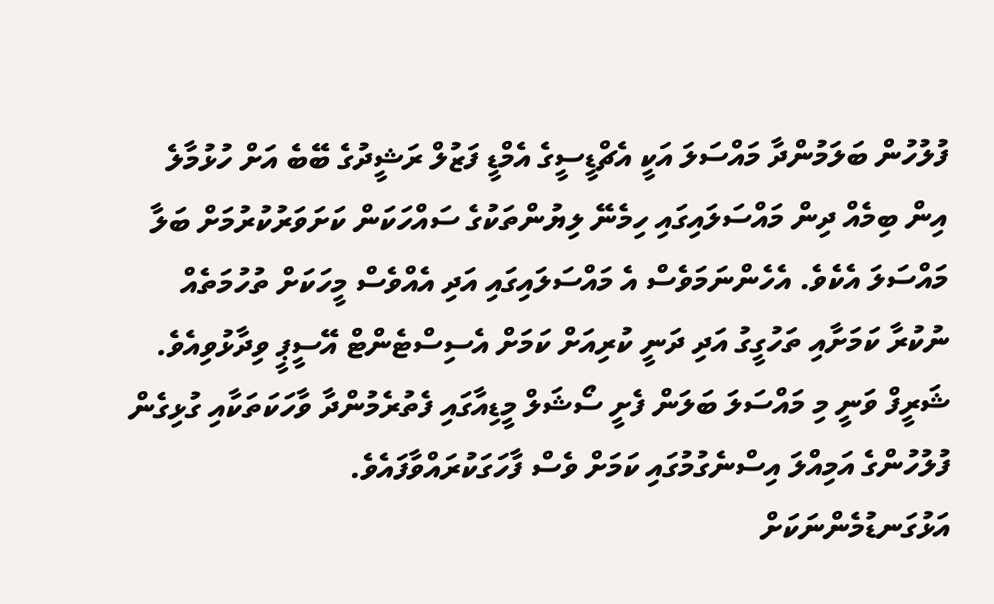ފުލުހުން ބަލަމުންދާ މައްސަލަ އަކީ އެޗްޑީސީގެ އެމްޑީ ފަޒުލް ރަޝީދުގެ ބޭބެ އަށް ހުޅުމާލެ އިން ބިމެއް ދިން މައްސަލައިގައި ހިމެނޭ ލިޔުންތަކުގެ ސައްހަކަން ކަށަވަރުކުރުމަށް ބަލާ މައްސަލަ އެކެވެ. އެހެންނަމަވެސް އެ މައްސަލައިގައި އަދި އެއްވެސް މީހަކަށް ތުހުމަތެއް ނުކުރާ ކަމަށާއި ތަހުގީގު އަދި ދަނީ ކުރިއަށް ކަމަށް އެސިސްޓެންޓް އޭސީޕީ ވިދާޅުވިއެވެ. ޝަރީފް ވަނީ މި މައްސަލަ ބަލަން ފެށީ ސޯޝަލް މީޑިއާގައި ފެތުރެމުންދާ ވާހަކަތަކާއި ގުޅިގެން ފުލުހުންގެ އަމިއްލަ އިސްނެގުމުގައި ކަމަށް ވެސް ފާހަގަކުރައްވާފައެވެ.
އަޅުގަނޑުމެންނަކަށް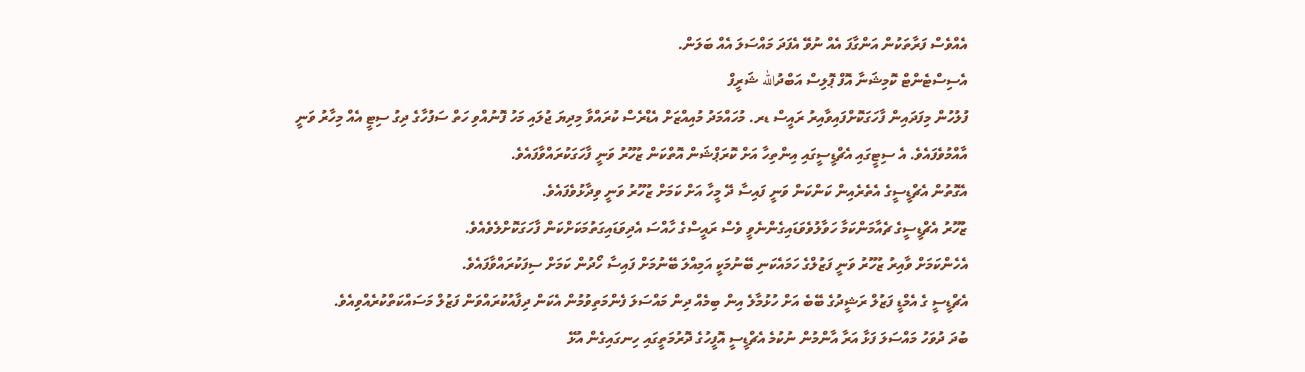އެއްވެސް ފަރާތަކުން އަންގާފަ އެއް ނުވޭ އެފަދަ މައްސަލަ އެއް ބަލަން.
އެސިސްޓެންޓް ކޮމިޝަނާ އޮފް ޕޮލިސް އަބްދުالله ޝަރީފް
ފުލުހުން މިފަދައިން ފާހަގަކޮށްފައިވާއިރު ރައީސް ޑރ. މުހައްމަދު މުއިއްޒަށް އެޑްރެސް ކުރައްވާ މިދިޔަ ޖުލައި މަހު ފޮނުއްވި ހަތް ސަފުހާގެ ދިގު ސިޓީ އެއް މިހާރު ވަނީ އާއްމުވެފައެވެ. އެ ސިޓީގައި އެޗްޑީސީގައި އިންތިހާ އަށް ކޮރަޕްޝަން އޮތްކަން ޒުހޫރު ވަނީ ފާހަގަކުރައްވާފައެވެ.
އެގޮތުން އެޗްޑީސީގެ އެތެރެއިން ކަންކަން ވަނީ ފައިސާ ދޭ މީހާ އަށް ކަމަށް ޒުހޫރު ވަނީ ވިދާޅުވެފައެވެ.
ޒުހޫރު އެޗްޑީސީގެ ޗެއާމަންކަމާ ހަވާލުވެވަޑައިގެންނެވީ ވެސް ރައީސްގެ ހާއްސަ އެދިވަޑައިގަތުމަކަށްކަން ފާހަގަކޮށްލެވެއެވެ.
އެހެންކަމަށް ވާއިރު ޒުހޫރު ވަނީ ފަޒުލްގެ ހަމައެކަނި ބޭނުމަކީ އަމިއްލަ ބޭނުމަށް ފައިސާ ހޯދުން ކަމަށް ސިފަކުރައްވާފައެވެ.
އެޗްޑީސީ ގެ އެމްޑީ ފަޒުލް ރަޝީދުގެ ބޭބެ އަށް ހުޅުމާލެ އިން ބިމެއް ދިން މައްސަލަ ފެންމަތިވުމުން އެކަން ދިފާއުކުރައްވަން ފަޒުލް މަސައްކަތްކުރެއްވިއެވެ.
ބުދަ ދުވަހު މައްސަލަ ފަޅާ އަރާ އާންމުން ނުކުމެ އެޗްޑީސީ އޮފީހުގެ ދޮރުމަތީގައި ހިނގައިގެން އުޅޭ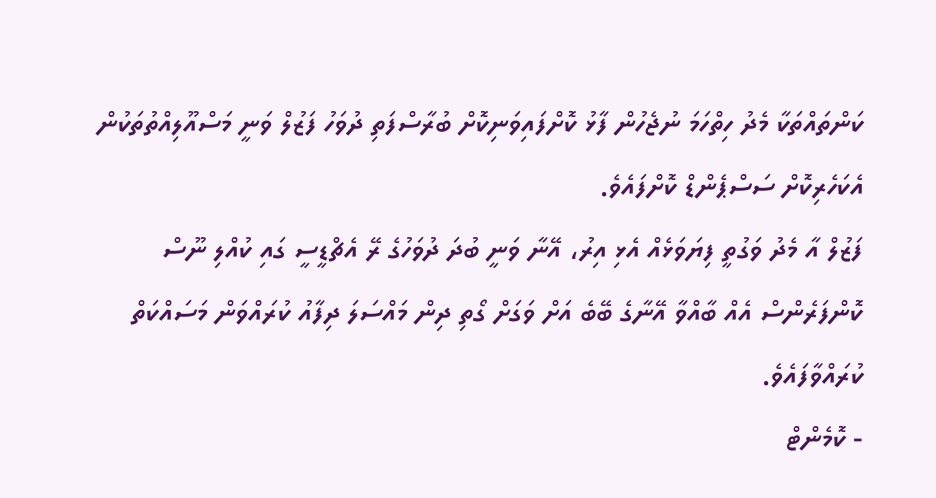ކަންތައްތަކާ މެދު ހިތްހަމަ ނުޖެހުން ފާޅު ކޮށްފައިވަނިކޮށް ބުރާސްފަތި ދުވަހު ފަޒުލް ވަނީ މަސްއޫލިއްތުތަކުން އެކަހެރިކޮށް ސަސްޕެންޑް ކޮށްފައެވެ.
ފަޒުލް އާ މެދު ވަގުތީ ފިޔަވަޅެއް އެޅި އިރު، އޭނާ ވަނީ ބުދަ ދުވަހުގެ ރޭ އެޗްޑީސީ ގައި ކުއްލި ނޫސް ކޮންފަރެންސް އެއް ބާއްވާ އޭނާގެ ބޭބެ އަށް ވަގަށް ގޯތި ދިން މައްސަލަ ދިފާއު ކުރައްވަން މަސައްކަތް ކުރައްވާފައެވެ.
- ކޮމެންޓް